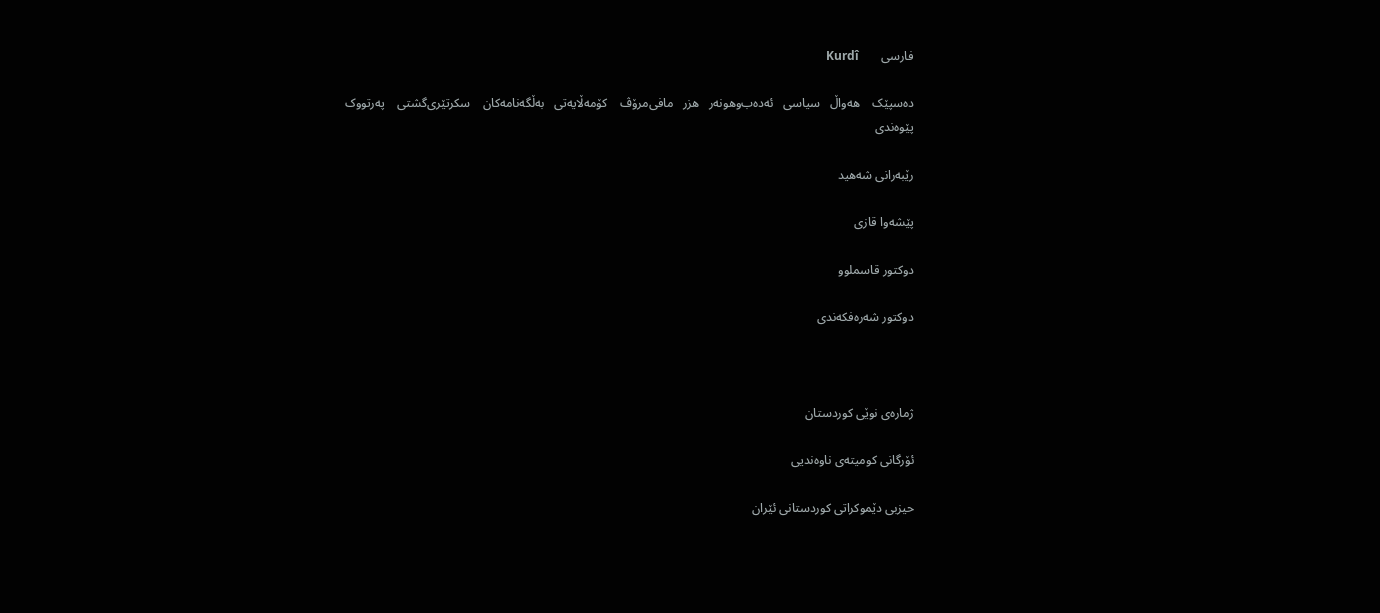فارسی       Kurdî

ده‌سپێک    هه‌واڵ   سیاسی   ئه‌ده‌ب‌وهونه‌ر   هزر   مافی‌مرۆڤ    کۆمه‌ڵایه‌تی   به‌ڵگه‌نامه‌کان    سکرتێری‌گشتی    په‌رتووک    پێوه‌ندی

رێبه‌رانی شه‌هید

پێشه‌وا قازی‌

دوكتور قاسملوو

دوكتور شه‌ره‌فکه‌ندی



ژماره‌ی نوێی كوردستان

ئۆرگانی كومیته‌ی ناوه‌ندیی

حیزبی دێموكراتی كوردستانی ئێران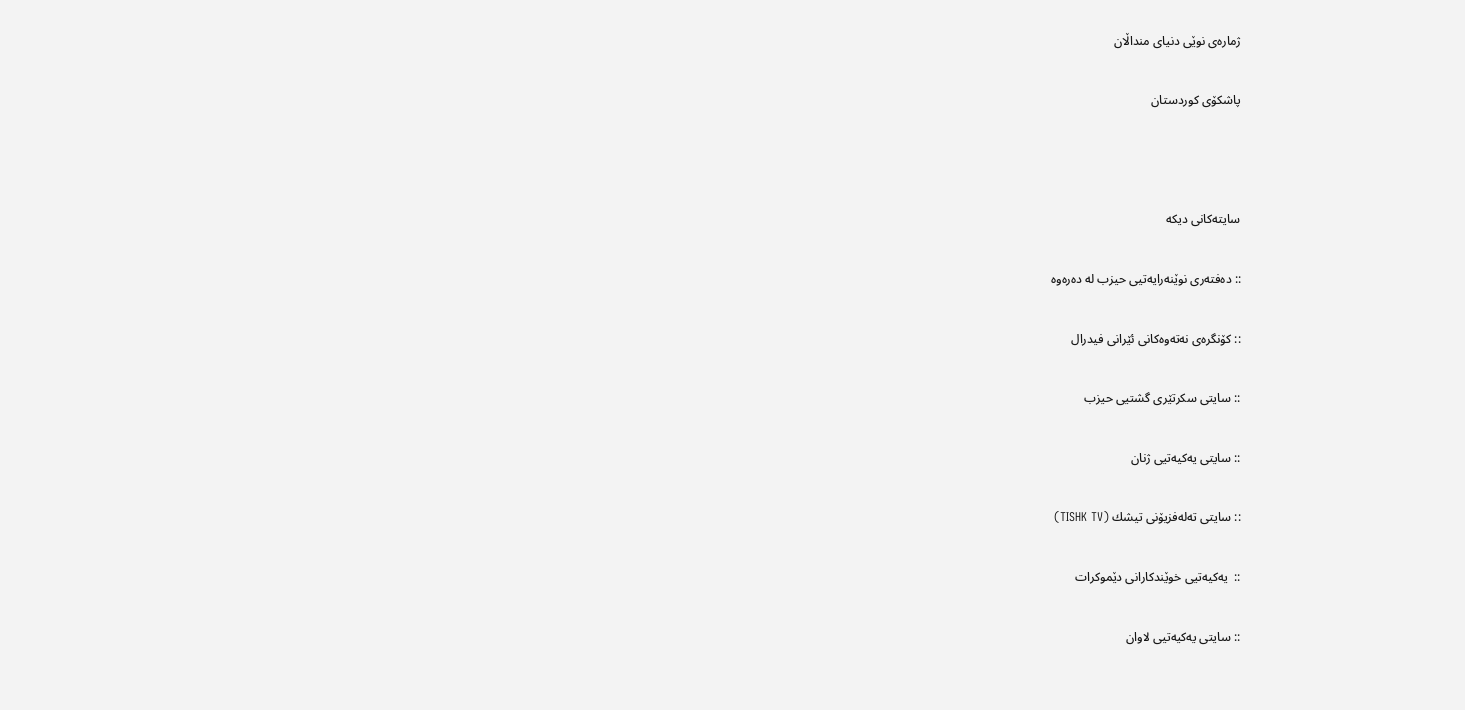ژماره‌ی نوێی دنیای منداڵان

پاشكۆی كوردستان



سایته‌کانی دیکه

:: ده‌فته‌ری نوێنه‌رایه‌تیی حیزب له ده‌ره‌وه

:: كۆنگره‌ی‌ نه‌ته‌وه‌كانی‌ ئێرانی‌ فیدرال

:: سایتی سکرتێری گشتیی حیزب

:: سایتی یه‌كیه‌تیی ژنان

:: سایتی ته‌له‌فزیۆنی‌ تیشك (TISHK TV)

::  یه‌كیه‌تیی‌ خوێندكارانی‌ دێموكرات

:: سایتی یه‌کیه‌تیی لاوان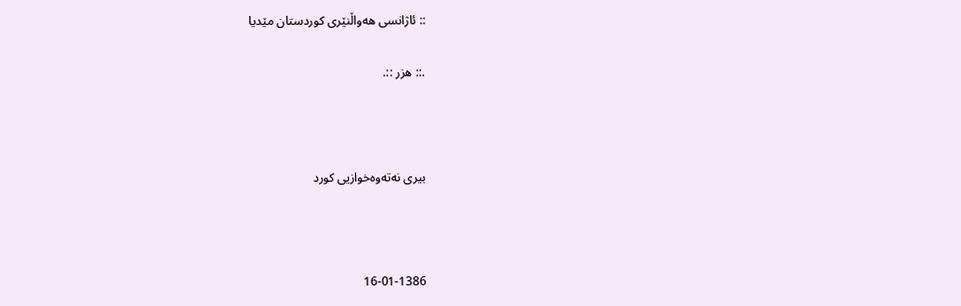:: ئاژانسی هه‌واڵنێری كوردستان مێدیا

.:: هزر ::.



بیری‌ نه‌ته‌وه‌خوازیی‌ كورد



16-01-1386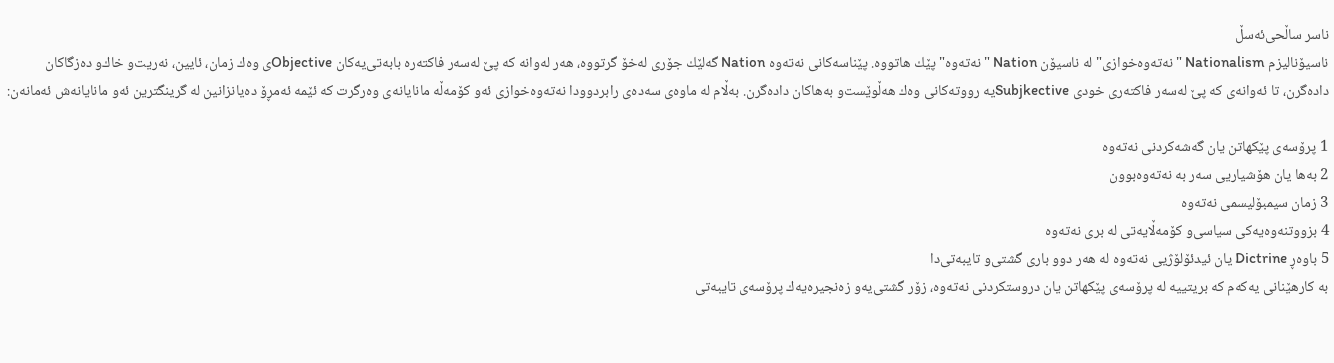ناسر ساڵحی‌ئه‌سڵ
ناسیۆنالیزم Nationalism "نه‌ته‌وه‌خوازی‌" له‌ ناسیۆن Nation "نه‌ته‌وه‌" پێك هاتووه‌. پێناسه‌كانی‌ نه‌ته‌وه‌ Nation گه‌لێك جۆری‌ له‌خۆ گرتووه‌، هه‌ر له‌وانه‌ كه‌ پێ‌ له‌سه‌ر فاكته‌ره‌ بابه‌تی‌یه‌كان Objectiveی‌ وه‌ك زمان، ئایین، نه‌ریت‌و خاك‌و ده‌زگاكان داده‌گرن، تا ئه‌وانه‌ی‌ كه‌ پێ‌ له‌سه‌ر فاكته‌ری‌ خودی‌ Subjkectiveیه‌ رووته‌كانی‌ وه‌ك هه‌ڵوێست‌و به‌هاكان داده‌گرن. به‌ڵام له‌ ماوه‌ی‌ سه‌ده‌ی‌ رابردوودا نه‌ته‌وه‌خوازی‌ ئه‌و كۆمه‌ڵه‌ مانایانه‌ی‌ وه‌رگرت كه‌ ئێمه‌ ئه‌مڕۆ ده‌یانزانین له‌ گرینگترین ئه‌و مانایانه‌ش‌ ئه‌مانه‌ن:

1 پرۆسه‌ی‌ پێكهاتن یان گه‌شه‌كردنی‌ نه‌ته‌وه‌
2 به‌ها یان هۆشیاریی‌ سه‌ر به‌ نه‌ته‌وه‌بوون
3 زمان سیمبۆلیسمی‌ نه‌ته‌وه‌
4 بزووتنه‌وه‌یه‌كی‌ سیاسی‌و كۆمه‌ڵایه‌تی‌ له‌ بری‌ نه‌ته‌وه‌
5 باوه‌ڕ Dictrine یان ئیدئۆلۆژیی‌ نه‌ته‌وه‌ له‌ هه‌ر دوو باری‌ گشتی‌‌و تایبه‌تی‌دا
به‌ كارهێنانی‌ یه‌كه‌م كه‌ بریتییه‌ له‌ پرۆسه‌ی‌ پێكهاتن یان دروستكردنی‌ نه‌ته‌وه‌، زۆر گشتی‌یه‌‌و زه‌نجیره‌یه‌ك پرۆسه‌ی‌ تایبه‌تی‌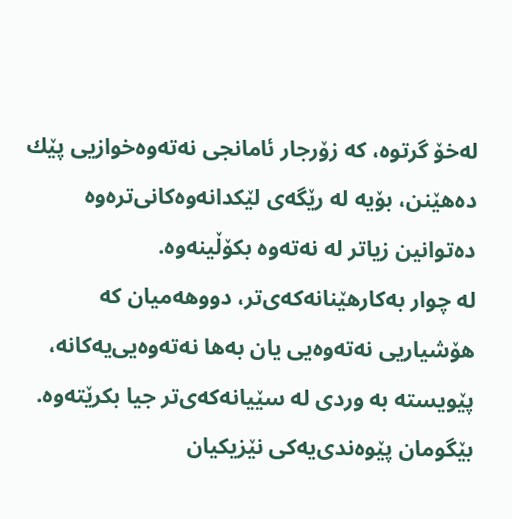له‌خۆ گرتوه‌، كه‌ زۆرجار ئامانجی‌ نه‌ته‌وه‌خوازیی‌ پێك‌ ده‌هێنن، بۆیه‌ له‌ رێگه‌ی‌ لێكدانه‌وه‌كانی‌تره‌وه‌ ده‌توانین زیاتر له‌ نه‌ته‌وه‌ بكۆڵینه‌وه‌.
له‌ چوار به‌كارهێنانه‌كه‌ی‌تر، دووهه‌میان كه‌ هۆشیاریی‌ نه‌ته‌وه‌یی‌ یان به‌ها نه‌ته‌وه‌یی‌یه‌كانه‌، پێویسته‌ به‌ وردی‌ له‌ سێیانه‌كه‌ی‌تر جیا بكرێته‌وه‌. بێگومان پێوه‌ندی‌یه‌كی‌ نێزیكیان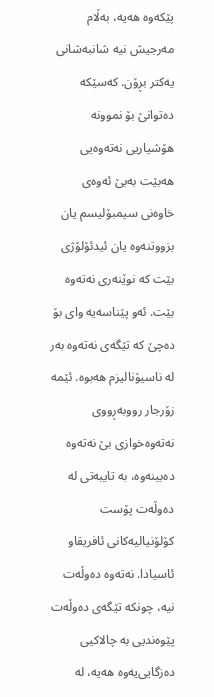پێكه‌وه‌ هه‌یه‌، به‌ڵام مه‌رجیش نیه‌ شانبه‌شانی‌ یه‌كتر بڕۆن. كه‌سێكه‌ ده‌توانێ‌ بۆ نموونه‌ هۆشیاریی‌ نه‌ته‌وه‌یی‌ هه‌بێت به‌بێ‌ ئه‌وه‌ی‌ خاوه‌نی‌ سیمبۆلیسم یان بزووتنه‌وه‌ یان ئیدئۆلۆژی‌ بێت كه‌ نوێنه‌ری‌ نه‌ته‌وه‌ بێت. ئه‌و پێناسه‌یه‌ وای‌ بۆ ده‌چێ‌ كه‌ تێگه‌ی‌ نه‌ته‌وه‌ به‌ر له‌ ناسیۆنالیزم هه‌بوه‌. ئێمه‌ زۆرجار رووبه‌ڕووی‌ نه‌ته‌وه‌خوازی‌ بێ‌ نه‌ته‌وه‌ ده‌بینه‌وه‌، به‌ تایبه‌تی‌ له‌ ده‌وڵه‌ت پۆست كۆلۆنیالیه‌كانی‌ ئافریقا‌و ئاسیادا. نه‌ته‌وه‌ ده‌وڵه‌ت نیه‌، چونكه‌ تێگه‌ی‌ ده‌وڵه‌ت پێوه‌ندیی‌ به‌ چالاكیی‌ ده‌زگایی‌یه‌وه‌ هه‌یه‌، له‌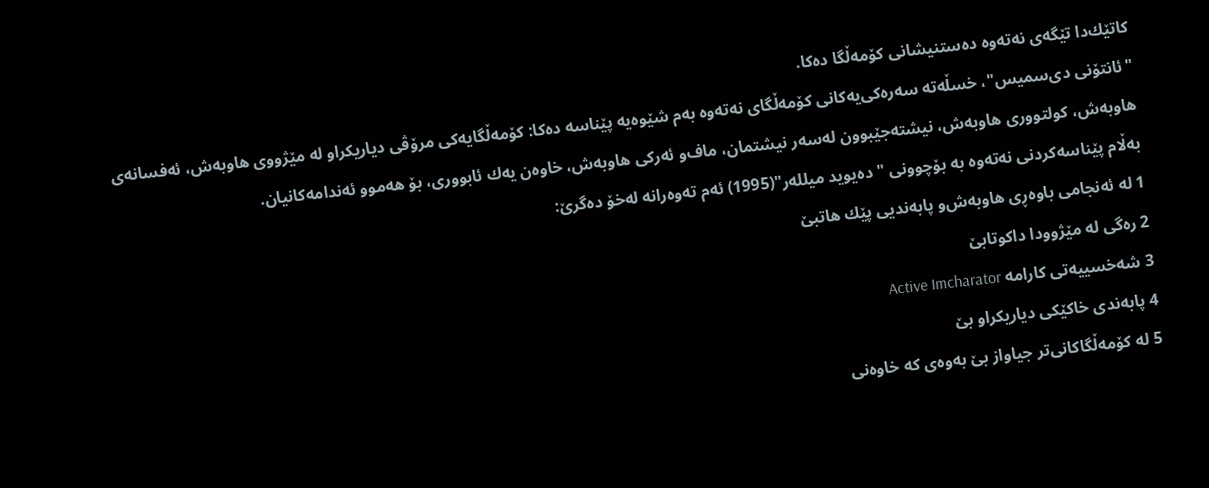كاتێك‌دا تێگه‌ی‌ نه‌ته‌وه‌ ده‌ستنیشانی‌ كۆمه‌ڵگا ده‌كا.
"ئانتۆنی‌ دی‌سمیس"، خسڵه‌ته‌ سه‌ره‌كی‌یه‌كانی‌ كۆمه‌ڵگای‌ نه‌ته‌وه‌ به‌م شێوه‌یه‌ پێناسه‌ ده‌كا: كۆمه‌ڵگایه‌كی‌ مرۆڤی‌ دیاریكراو له‌ مێژووی‌ هاوبه‌ش، ئه‌فسانه‌ی‌ هاوبه‌ش، كولتووری‌ هاوبه‌ش، نیشته‌جێبوون له‌سه‌ر نیشتمان، ماف‌و ئه‌ركی‌ هاوبه‌ش، خاوه‌ن یه‌ك ئابووری‌، بۆ هه‌موو ئه‌ندامه‌كانیان.
به‌ڵام پێناسه‌كردنی‌ نه‌ته‌وه‌ به‌ بۆچوونی‌ "ده‌یوید میلله‌ر"(1995) ئه‌م ته‌وه‌رانه‌ له‌خۆ ده‌گرێ‌:
1 له‌ ئه‌نجامی‌ باوه‌ڕی‌ هاوبه‌ش‌و پابه‌ندیی‌ پێك‌ هاتبێ‌
2 ره‌گی‌ له‌ مێژوودا داكوتابێ‌
3 شه‌خسییه‌تی‌ كارامه‌ Active Imcharator
4 پابه‌ندی‌ خاكێكی‌ دیاریكراو بێ‌
5 له‌ كۆمه‌ڵگاكانی‌تر جیاواز بێ‌ به‌وه‌ی‌ كه‌ خاوه‌نی‌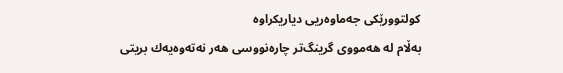كولتوورێكی‌ جه‌ماوه‌ریی‌ دیاریكراوه‌
به‌ڵام له‌ هه‌مووی‌ گرینگ‌تر چاره‌نووسی‌ هه‌ر نه‌ته‌وه‌یه‌ك بریتی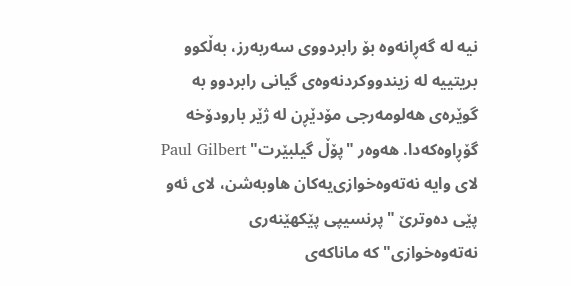نیه‌ له‌ گه‌ڕانه‌وه‌ بۆ رابردووی‌ سه‌ربه‌رز، به‌ڵكوو بریتییه‌ له‌ زیندووكردنه‌وه‌ی‌ گیانی‌ رابردوو به‌ گوێره‌ی‌ هه‌لومه‌رجی‌ مۆدێڕن له‌ ژێر بارودۆخه‌ گۆڕاوه‌كه‌دا. هه‌وه‌ر "پۆڵ‌ گیلبێرت" Paul Gilbert لای‌ وایه‌ نه‌ته‌وه‌خوازی‌یه‌كان هاوبه‌شن، لای‌ ئه‌و پێی‌ ده‌وترێ‌ "پرنسیپی‌ پێكهێنه‌ری‌ نه‌ته‌وه‌خوازی‌" كه‌ ماناكه‌ی‌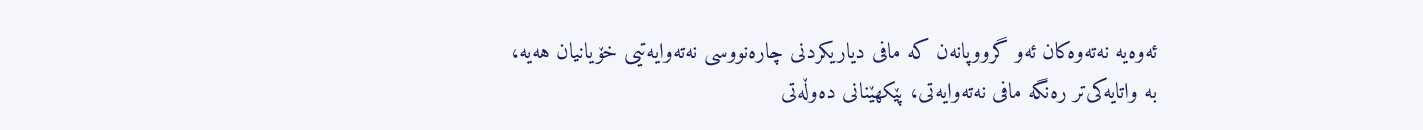ئه‌وه‌یه‌ نه‌ته‌وه‌كان ئه‌و گرووپانه‌ن كه‌ مافی‌ دیاریكردنی‌ چاره‌نووسی نه‌ته‌وایه‌تیی‌ خۆیانیان هه‌یه‌، به‌ واتایه‌كی‌تر ره‌نگه‌ مافی‌ نه‌ته‌وایه‌تی‌، پێكهێنانی‌ ده‌وڵه‌تی‌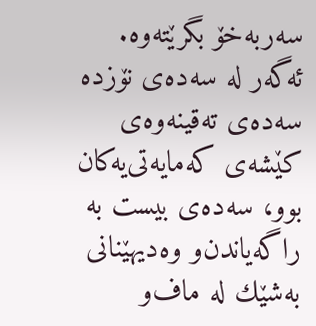سه‌ربه‌خۆ بگرێته‌وه‌. ئه‌گه‌ر له‌ سه‌ده‌ی‌ نۆزده‌ سه‌ده‌ی‌ ته‌قینه‌وه‌ی‌ كێشه‌ی‌ كه‌مایه‌تی‌یه‌كان بوو، سه‌ده‌ی‌ بیست به‌ راگه‌یاندن‌و وه‌دیهێنانی‌ به‌شێك له‌ ماف‌و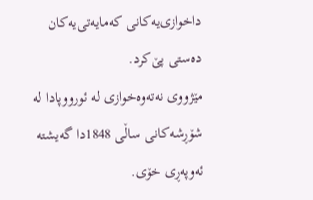داخوازی‌یه‌كانی‌ كه‌مایه‌تی‌یه‌كان ده‌ستی‌ پێ‌كرد.
مێژووی‌ نه‌ته‌وه‌خوازی‌ له‌ ئورووپادا له‌ شۆڕشه‌كانی‌ ساڵی‌ 1848دا گه‌یشته‌ ئه‌وپه‌ڕی‌ خۆی.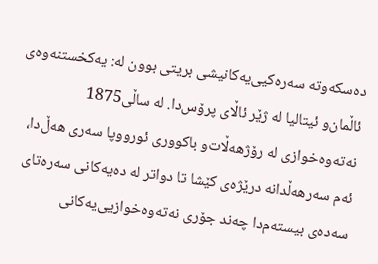ده‌سكه‌وته‌ سه‌ره‌كیی‌یه‌كانیشی‌ بریتی‌ بوون له‌: یه‌كخستنه‌وه‌ی‌ ئاڵمان‌و ئیتالیا له‌ ژێر ئاڵای‌ پرۆس‌دا. له‌ ساڵی‌1875 نه‌ته‌وه‌خوازی‌ له‌ رۆژهه‌ڵات‌و باكووری‌ ئورووپا سه‌ری‌ هه‌ڵ‌دا، ئه‌م سه‌رهه‌ڵدانه‌ درێژه‌ی‌ كێشا تا دواتر له‌ ده‌یه‌كانی‌ سه‌ره‌تای‌ سه‌ده‌ی‌ بیسته‌م‌دا چه‌ند جۆری‌ نه‌ته‌وه‌خوازیی‌یه‌كانی‌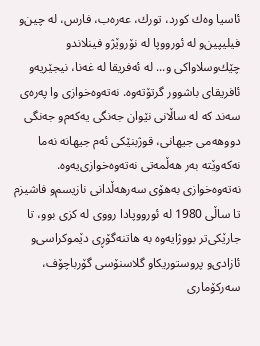ئاسیا وه‌ك كورد، تورك، عه‌ره‌ب، فارس، له‌ چین‌و فیلیپین‌و له‌ ئورووپا له‌ نۆروێژ‌و فینلاند‌و چێك‌وسلاواكی‌ و... له‌ ئه‌فریقا له‌ غه‌نا، نیجێریه‌‌و ئافریقای‌ باشوور گرتۆته‌وه‌. نه‌ته‌وه‌خوازی‌ وا په‌ره‌ی‌ سه‌ند كه‌ له‌ ساڵانی‌ نێوان جه‌نگی‌ یه‌كه‌م‌و جه‌نگی‌ دووهه‌می‌ جیهانی‌، قوژبنێكی‌ ئه‌م جیهانه‌ نه‌ما نه‌كه‌وێته‌ به‌ر هه‌ڵمه‌تی‌ نه‌ته‌وه‌خوازی‌یه‌وه‌. نه‌ته‌وه‌خوازی‌ به‌هۆی‌ سه‌رهه‌ڵدانی‌ نازیسم‌و فاشیزم تا ساڵی‌ 1980 له‌ ئورووپادا رووی‌ له‌ كزی‌ بوو، تا جارێكی‌تر بووژایه‌وه‌ به‌ هاتنه‌گۆڕی‌ دێموكراسی‌و ئازادی‌‌و پروستوریكا‌و گلاسنۆسی گۆرباچۆف، سه‌ركۆماری‌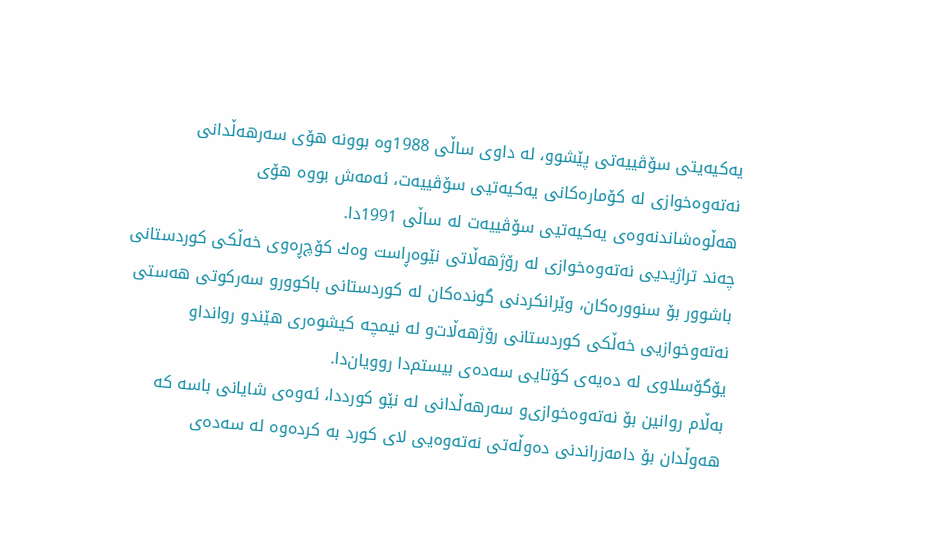یه‌كیه‌یتی‌ سۆڤییه‌تی‌ پێشوو، له‌ داوی‌ ساڵی‌ 1988وه‌ بوونه‌ هۆی سه‌رهه‌ڵدانی‌ نه‌ته‌وه‌خوازی‌ له‌ كۆماره‌كانی‌ یه‌كیه‌تیی‌ سۆڤییه‌ت، ئه‌مه‌ش بووه‌ هۆی هه‌ڵوه‌شاندنه‌وه‌ی‌ یه‌كیه‌تیی‌ سۆڤییه‌ت له‌ ساڵی‌ 1991دا.
چه‌ند تراژیدیی‌ نه‌ته‌وه‌خوازی‌ له‌ رۆژهه‌ڵاتی‌ نێوه‌ڕاست وه‌ك كۆچ‌ڕه‌وی‌ خه‌ڵكی‌ كوردستانی‌ باشوور بۆ سنووره‌كان، وێرانكردنی‌ گونده‌كان له‌ كوردستانی‌ باكوور‌و سه‌ركوتی‌ هه‌ستی‌ نه‌ته‌وخوازیی‌ خه‌ڵكی‌ كوردستانی‌ رۆژهه‌ڵات‌و له‌ نیمچه‌ كیشوه‌ری‌ هێند‌و رواندا‌و یۆگۆسلاوی‌ له‌ ده‌یه‌ی‌ كۆتایی‌ سه‌ده‌ی‌ بیستم‌دا روویان‌دا.
به‌ڵام روانین بۆ نه‌ته‌وه‌خوازی‌‌و سه‌رهه‌ڵدانی‌ له‌ نێو كورددا، ئه‌وه‌ی‌ شایانی‌ باسه‌ كه‌ هه‌وڵدان بۆ دامه‌زراندنی‌ ده‌وڵه‌تی‌ نه‌ته‌وه‌یی‌ لای‌ كورد به‌ كرده‌وه‌ له‌ سه‌ده‌ی‌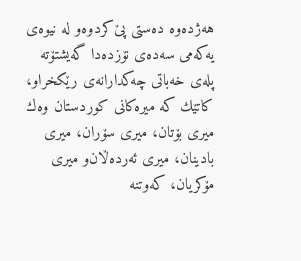هه‌ژده‌وه‌ ده‌ستی‌ پێ‌كردوه‌و له‌ نیوه‌ی‌ یه‌كه‌می‌ سه‌ده‌ی‌ نۆزده‌دا گه‌یشتۆته‌ پله‌ی‌ خه‌باتی‌ چه‌كدارانه‌ی‌ رێكخراو، كاتێك كه‌ میره‌كانی‌ كوردستان وه‌ك میری‌ بۆتان، میری‌ سۆران، میری‌ بادینان، میری‌ ئه‌رده‌ڵان‌و میری‌ مۆكریان، كه‌وتنه‌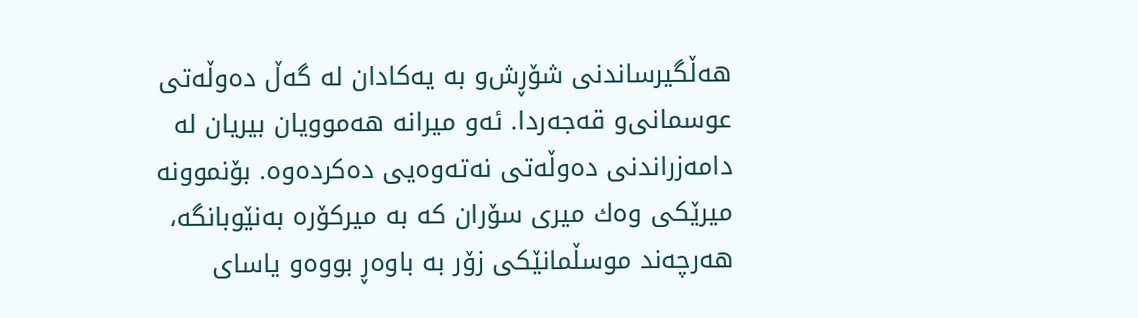هه‌ڵگیرساندنی‌ شۆڕش‌و به‌ یه‌كادان له‌ گه‌ڵ ده‌وڵه‌تی‌ عوسمانی‌‌و قه‌جه‌ردا. ئه‌و میرانه‌ هه‌موویان بیریان له‌ دامه‌زراندنی‌ ده‌وڵه‌تی‌ نه‌ته‌وه‌یی‌ ده‌كرده‌وه‌. بۆنموونه‌ میرێكی‌ وه‌ك میری‌ سۆران كه‌ به‌ میركۆره‌ به‌نێوبانگه‌، هه‌رچه‌ند موسڵمانێكی‌ زۆر به‌ باوه‌ڕ بووه‌‌و یاسای‌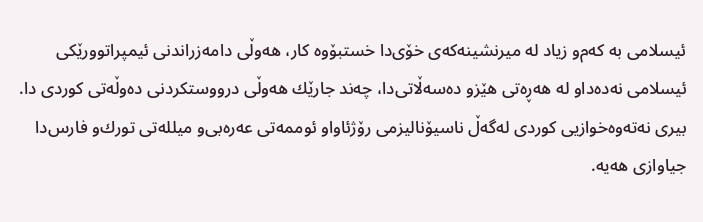ئیسلامی‌ به‌ كه‌م‌و زیاد له‌ میرنشینه‌كه‌ی‌ خۆی‌دا خستبۆوه‌ كار، هه‌وڵی‌ دامه‌زراندنی‌ ئیمپراتوورێكی‌ ئیسلامی‌ نه‌ده‌دا‌و له‌ هه‌ڕه‌تی هێز‌و ده‌سه‌ڵاتی‌دا، چه‌ند جارێك هه‌وڵی‌ درووستكردنی‌ ده‌وڵه‌تی‌ كوردی‌ دا.
بیری‌ نه‌ته‌وه‌خوازیی‌ كوردی‌ له‌گه‌ڵ ناسیۆنالیزمی‌ رۆژئاوا‌و ئوممه‌تی‌ عه‌ره‌بی‌‌و میلله‌تی‌ تورك‌و فارس‌دا جیاوازی‌ هه‌یه‌.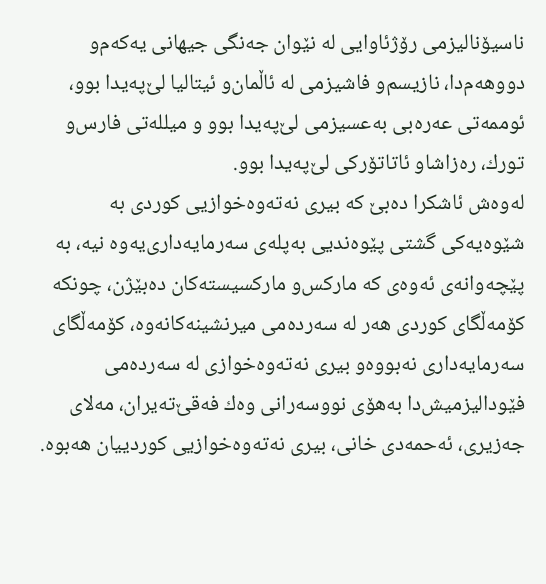ناسیۆنالیزمی‌ رۆژئاوایی‌ له‌ نێوان جه‌نگی‌ جیهانی‌ یه‌كه‌م‌و دووهه‌م‌دا، نازیسم‌و فاشیزمی‌ له‌ ئاڵمان‌و ئیتالیا لێ‌په‌یدا بوو، ئوممه‌تی‌ عه‌ره‌بی‌ به‌عسیزمی‌ لێ‌په‌یدا بوو و میلله‌تی‌ فارس‌و تورك، ره‌زاشا‌و ئاتاتۆركی‌ لێ‌په‌یدا بوو.
له‌وه‌ش ئاشكرا ده‌بێ‌ كه‌ بیری‌ نه‌ته‌وه‌خوازیی‌ كوردی‌ به‌ شێوه‌یه‌كی‌ گشتی‌ پێوه‌ندیی‌ به‌پله‌ی‌ سه‌رمایه‌داری‌یه‌وه‌ نیه‌، به‌ پێچه‌وانه‌ی‌ ئه‌وه‌ی‌ كه‌ ماركس‌و ماركسیسته‌كان ده‌بێژن، چونكه‌ كۆمه‌ڵگای‌ كوردی‌ هه‌ر له‌ سه‌رده‌می‌ میرنشینه‌كانه‌وه‌، كۆمه‌ڵگای‌ سه‌رمایه‌داری‌ نه‌بووه‌‌و بیری‌ نه‌ته‌وه‌خوازی‌ له‌ سه‌رده‌می‌ فێودالیزمیش‌‌دا به‌هۆی نووسه‌رانی‌ وه‌ك فه‌قێ‌ته‌یران، مه‌لای‌ جه‌زیری‌، ئه‌حمه‌دی‌ خانی‌، بیری‌ نه‌ته‌وه‌خوازیی‌ كوردییان هه‌بوه‌.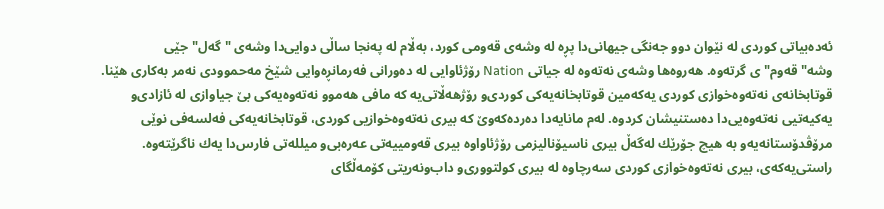ئه‌ده‌بیاتی‌ كوردی‌ له‌ نێوان دوو جه‌نگی‌ جیهانی‌دا پڕه‌ له‌ وشه‌ی‌ قه‌ومی‌ كورد، به‌ڵام له‌ په‌نجا ساڵی‌ دوایی‌دا وشه‌ی‌ "گه‌ل"جێی‌ وشه‌"قه‌وم"ی‌ گرته‌وه‌. هه‌روه‌ها وشه‌ی‌ نه‌ته‌وه‌ له‌ جیاتی‌ Nation رۆژئاوایی‌ له‌ ده‌ورانی‌ فه‌رمانڕه‌وایی‌ شێخ مه‌حموودی‌ نه‌مر به‌كاری‌ هێنا. قوتابخانه‌ی‌ نه‌ته‌وه‌خوازی‌ كوردی‌ یه‌كه‌مین قوتابخانه‌یه‌كی‌ كوردی‌‌و رۆژهه‌ڵاتی‌یه‌ كه‌ مافی‌ هه‌موو نه‌ته‌وه‌یه‌كی‌ بێ‌ جیاوازی‌ له‌ ئازادی‌‌و یه‌كیه‌تیی‌ نه‌ته‌وه‌یی‌دا ده‌ستنیشان كردوه‌. له‌م مانایه‌دا ده‌رده‌كه‌وێ‌ كه‌ بیری‌ نه‌ته‌وه‌خوازیی‌ كوردی‌، قوتابخانه‌یه‌كی‌ فه‌لسه‌فی‌ نوێی‌ مرۆڤدۆستانه‌یه‌‌و به‌ هیچ جۆرێك له‌گه‌ڵ بیری‌ ناسیۆنالیزمی‌ رۆژئاواوه‌ بیری‌ قه‌ومییه‌تی‌ عه‌ره‌بی‌‌و میلله‌تی‌ فارس‌دا یه‌ك ناگرێته‌وه‌.
راستی‌یه‌كه‌ی‌، بیری‌ نه‌ته‌وه‌خوازی‌ كوردی‌ سه‌رچاوه‌ له‌ بیری‌ كولتووری‌‌و داب‌ونه‌ریتی‌ كۆمه‌ڵگای‌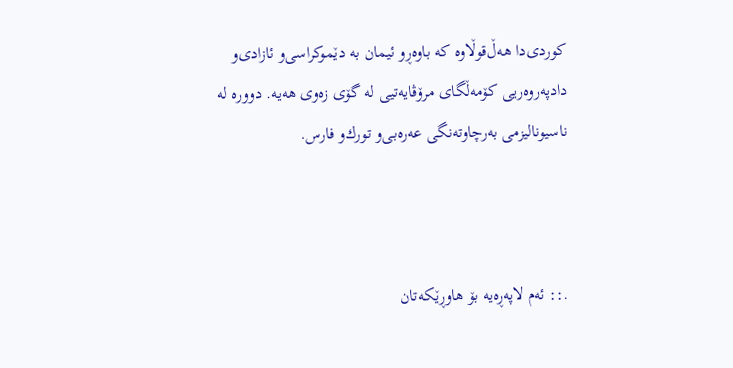كوردی‌دا هه‌ڵ‌قوڵاوه‌ كه‌ باوه‌ڕ‌و ئیمان به‌ دێموكراسی‌و ئازادی‌‌و دادپه‌روه‌ریی‌ كۆمه‌ڵگای‌ مرۆڤایه‌تیی‌ له‌ گۆی‌ زه‌وی‌ هه‌یه‌. دووره‌ له‌ ناسیونالیزمی‌ به‌رچاوته‌نگی‌ عه‌ره‌بی‌‌و تورك‌و فارس.



.:: ئه‌م لاپه‌ڕه‌یه بۆ هاوڕێکه‌تان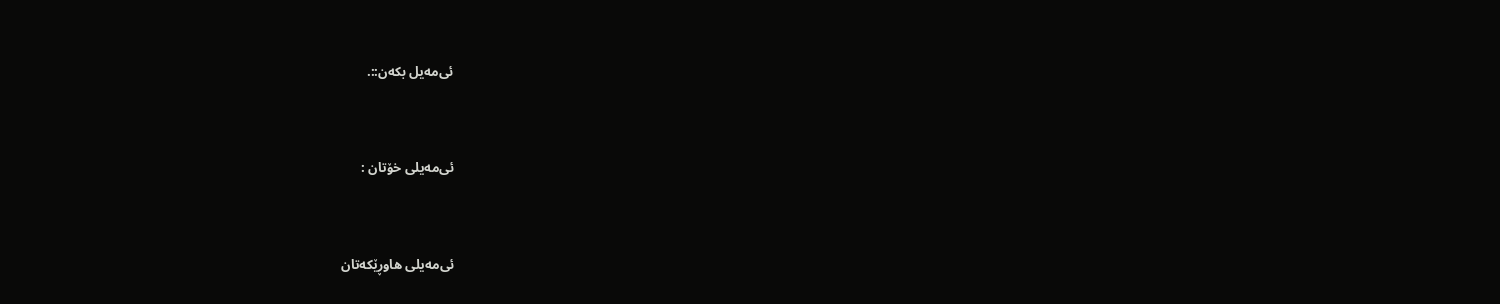ئی‌مه‌یل بکه‌ن::.



ئی‌مه‌یلی خۆتان :



ئی‌مه‌یلی هاوڕێکه‌تان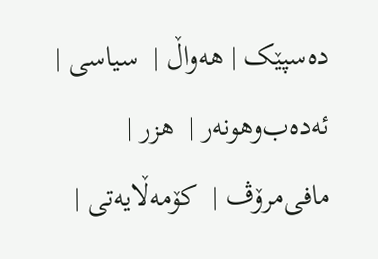ده‌سپێک | هه‌واڵ |  سیاسی |  ئه‌ده‌ب‌وهونه‌ر |  هزر | مافی‌مرۆڤ |  کۆمه‌ڵایه‌تی |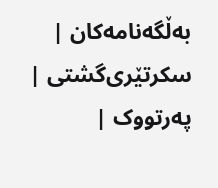به‌ڵگه‌نامه‌کان |  سکرتێری‌گشتی |  په‌رتووک |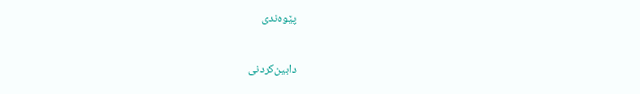پێوه‌ندی

دابین‌كردنی‌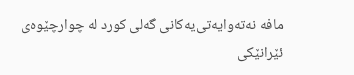مافه‌ نه‌ته‌وایه‌تی‌یه‌کانی گه‌لی‌ كورد له‌ چوارچێوه‌ی ئێرانێکی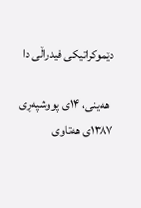دێموكراتیكی‌ فیدراڵی‌ دا

  هه‌ینی، ۱۴‌ی پوو‌شپه‌ڕی ۱۳۸۷ی هه‌تاوی